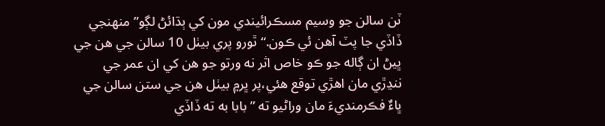ٽن سالن جو وسيم مسڪرائيندي مون کي ٻڌائڻ لڳو” منهنجي ڏاڏي جا پٽ آهن ئي ڪون.“ ٿورو پري بيٺل 10 سالن جي هن جي ڀيڻ ان ڳاله جو ڪو خاص اثر نه ورتو جو هن کي ان عمر جي ننڍڙي مان اهڙي توقع هئي،پر ڀر۾ بيٺل هن جي ستن سالن جي ڀاءٌ فڪرمنديءَ مان وراڻيو ته ” بابا به ته ڏاڏي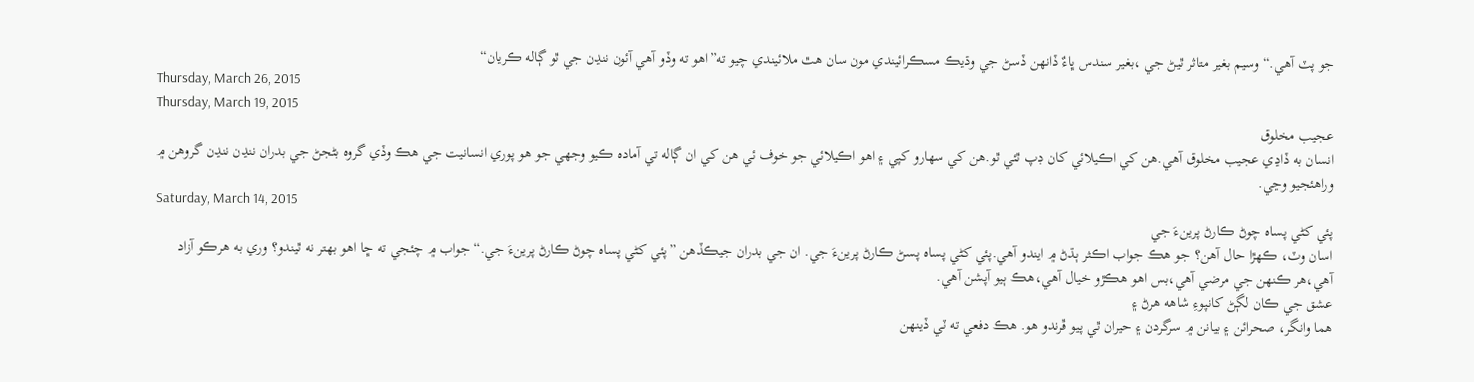جو پٽ آهي.“ وسيم بغير متاثر ٿيڻ جي ،بغير سندس ڀاءٌ ڏانهن ڏسڻ جي وڌيڪ مسڪرائيندي مون سان هٿ ملائيندي چيو ته”اهو ته وڏو آهي آئون ننڍن جي ٿو ڳاله ڪريان“
Thursday, March 26, 2015
Thursday, March 19, 2015
عجيب مخلوق
انسان به ڏاڍي عجيب مخلوق آهي.هن کي اڪيلائي کان ڊپ ٿئي ٿو.هن کي سهارو کپي ۽ اهو اڪيلائي جو خوف ئي هن کي ان ڳاله تي آماده ڪيو وجھي جو هو پوري انسانيت جي هڪ وڏي گروه بڻجڻ جي بدران ننڍن ننڍن گروهن ۾ وراهئجيو وڃي.
Saturday, March 14, 2015
پئي کڻي پساه چوڻ ڪارڻ پرينءَ جي
اسان وٽ، ڪهڙا حال آهن؟ جو هڪ جواب اڪثر ٻڌڻ ۾ ايندو آهي.پئي کڻي پساه پسڻ ڪارڻ پرينءَ جي. ان جي بدران جيڪڏهن ”پئي کڻي پساه چوڻ ڪارڻ پرينءَ جي.“ جواب ۾ چئجي ته ڇا اهو بهتر نه ٿيندو؟ وري به هرڪو آزاد آهي،هر ڪنهن جي مرضي آهي،بس اهو هڪڙو خيال آهي،هڪ ٻيو آپشن آهي.
عشق جي ڪان لڳڻ کانپوءِ شاهه هرڻ ۽
هما وانگر، صحرائن ۽ بيانن ۾ سرگردن ۽ حيران ٿي پيو ڦرندو هو. هڪ دفعي ته ٽي ڏينهن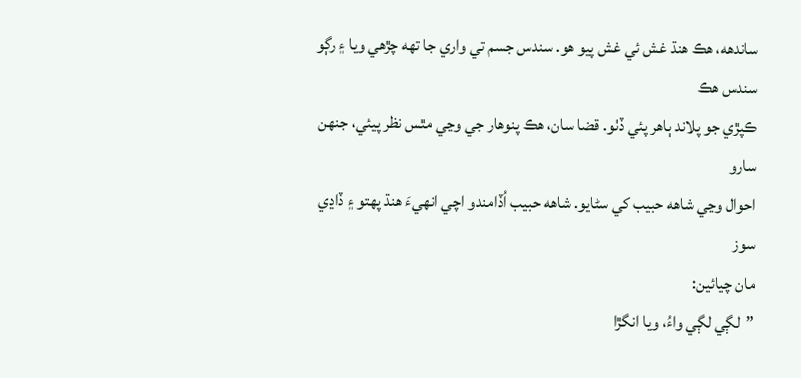ساندهه، هڪ هنڌ غش ئي غش پيو هو. سندس جسم تي واري جا تهه چڙهي ويا ۽ رڳو سندس هڪ
ڪپڙي جو پلاند ٻاهر پئي ڏٺو. قضا سان، هڪ پنوهار جي وڃي مٿس نظر پيئي، جنهن سارو
احوال وڃي شاهه حبيب کي سڻايو. شاهه حبيب اُڏامندو اچي انهيءَ هنڌ پهتو ۽ ڏاڍي سوز
مان چيائين:
”لڳي لڳي واءُ، ويا انگڙا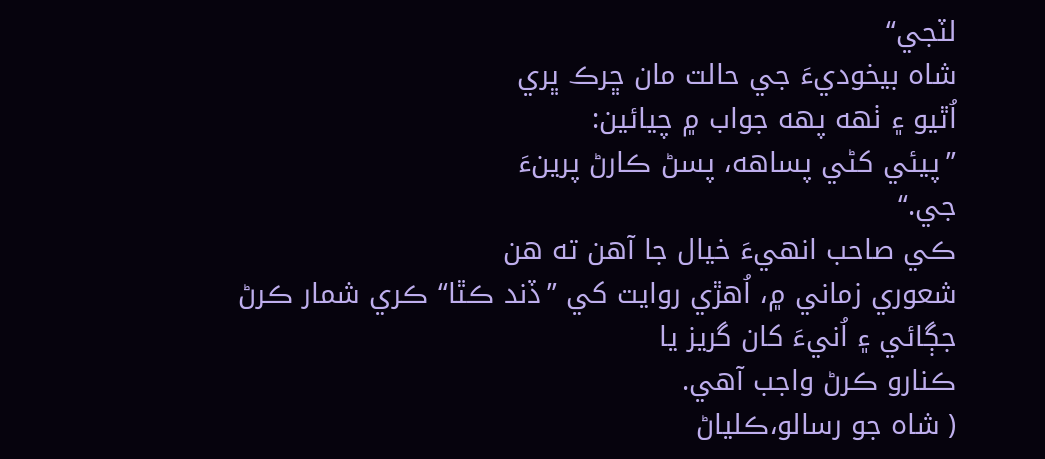لٽجي“
شاه بيخوديءَ جي حالت مان ڇرڪ ڀري
اُٿيو ۽ ٺهه پهه جواب ۾ چيائين:
”پيئي کڻي پساهه، پسڻ ڪارڻ پرينءَ
جي.“
ڪي صاحب انهيءَ خيال جا آهن ته هن
شعوري زماني ۾، اُهڙي روايت کي ”ڏند ڪٿا“ ڪري شمار ڪرڻ جڳائي ۽ اُنيءَ کان گريز يا
ڪنارو ڪرڻ واجب آهي.
( شاه جو رسالو،ڪلياڻ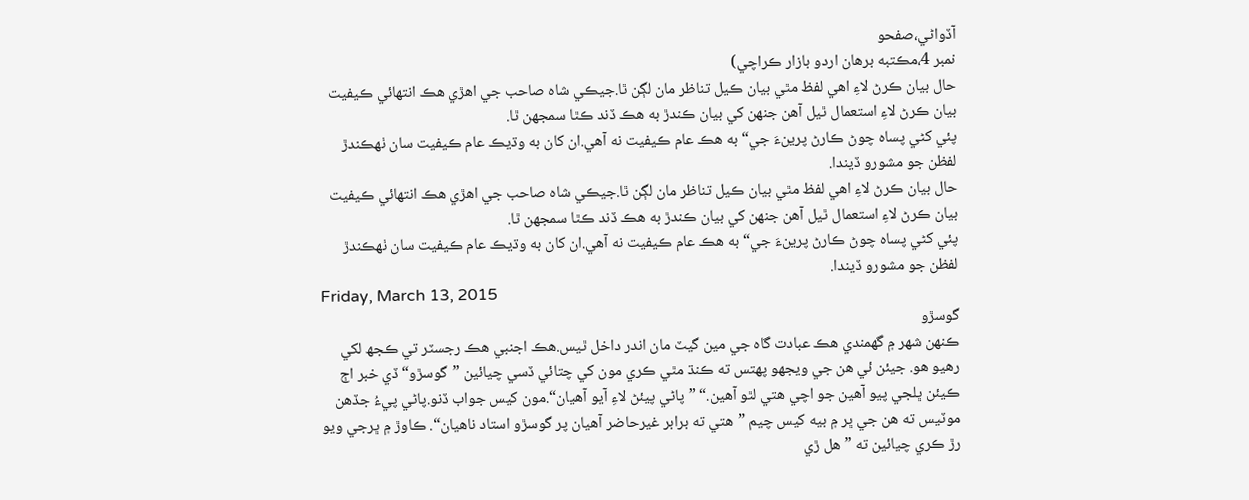آڏواڻي،صفحو
نمبر 4،مڪتبه برهان اردو بازار ڪراچي)
حال بيان ڪرڻ لاءِ اهي لفظ مٿي بيان ڪيل تناظر مان لڳن ٿا.جيڪي شاه صاحب جي اهڙي هڪ انتهائي ڪيفيت بيان ڪرڻ لاءِ استعمال ٿيل آهن جنهن کي بيان ڪندڙ به هڪ ڏند ڪٿا سمجھن ٿا.
پئي کڻي پساه چوڻ ڪارڻ پرينءَ جي“ به هڪ عام ڪيفيت نه آهي.ان کان به وڌيڪ عام ڪيفيت سان ٺهڪندڙ لفظن جو مشورو ڏيندا.
حال بيان ڪرڻ لاءِ اهي لفظ مٿي بيان ڪيل تناظر مان لڳن ٿا.جيڪي شاه صاحب جي اهڙي هڪ انتهائي ڪيفيت بيان ڪرڻ لاءِ استعمال ٿيل آهن جنهن کي بيان ڪندڙ به هڪ ڏند ڪٿا سمجھن ٿا.
پئي کڻي پساه چوڻ ڪارڻ پرينءَ جي“ به هڪ عام ڪيفيت نه آهي.ان کان به وڌيڪ عام ڪيفيت سان ٺهڪندڙ لفظن جو مشورو ڏيندا.
Friday, March 13, 2015
گوسڙو
ڪنهن شهر ۾ گھمندي هڪ عبادت گاه جي مين گيٽ مان اندر داخل ٿيس.هڪ اجنبي هڪ رجسٽر تي ڪجھ لکي رهيو هو. جيئن ئي هن جي ويجھو پهتس ته ڪنڌ مٿي ڪري مون کي چتائي ڏسي چيائين ”گوسڙو“ ڏي خبر اڄ ڪيئن ڀلجي پيو آهين جو اچي هتي لٿو آهين.“ ”پاڻي پيئڻ لاءِ آيو آهيان“.مون کيس جواب ڏنو.پاڻي پيءُ جڏهن موٽيس ته هن جي ڀر ۾ بيه کيس چيم ”هتي ته برابر غيرحاضر آهيان پر گوسڙو استاد ناهيان“. ڪاوڙ ۾ ڀرجي ويو رڙ ڪري چيائين ته ”هل ڙي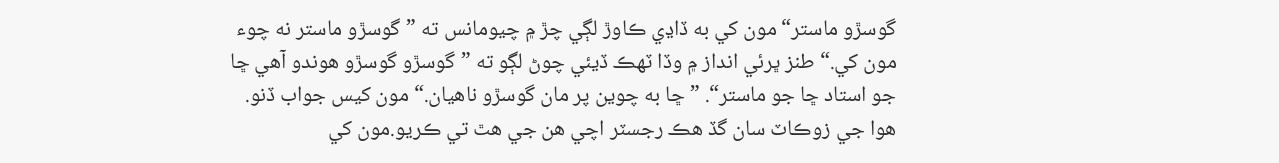گوسڙو ماستر“ مون کي به ڏاڍي ڪاوڙ لڳي چڙ ۾ چيومانس ته ”گوسڙو ماستر نه چوء مون کي.“ طنز ڀرئي انداز ۾ وڏا ٽهڪ ڏيئي چوڻ لڳو ته ”گوسڙو گوسڙو هوندو آهي ڇا جو استاد ڇا جو ماستر“. ”ڇا به چوين پر مان گوسڙو ناهيان.“ مون کيس جواب ڏنو.
هوا جي زوڪاٽ سان گڏ هڪ رجسٽر اچي هن جي هٿ تي ڪريو.مون کي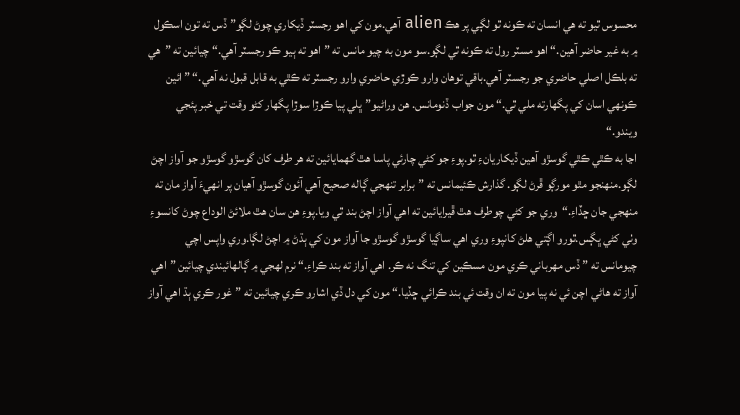محسوس ٿيو ته هي انسان ته ڪونه ٿو لڳي پر هڪ alien آهي.مون کي اهو رجسٽر ڏيکاري چوڻ لڳو” ڏس ته تون اسڪول ۾ به غير حاضر آهين.“ اهو مسٽر رول ته ڪونه ٿي لڳو.سو مون به چيو مانس ته ”اهو ته ٻيو ڪو رجسٽر آهي.“ چيائين ته ”هي ته بلڪل اصلي حاضري جو رجسٽر آهي.باقي توهان وارو ڪوڙي حاضري وارو رجسٽر ته ڪٿي به قابل قبول نه آهي.“ ”ائين ڪونهي اسان کي پگھارته ملي ٿي.“ مون جواب ڏنومانس. هن وراڻيو”ڀلي پيا ڪوڙا سوڙا پگھار کڻو وقت تي خبر پئجي ويندو.“
اڃا به ڪٿي ڪٿي گوسڙو آهين ڏيکاريانءِ ٿو.پوءِ جو کڻي چارئي پاسا هٿ گھمايائين ته هر طرف کان گوسڙو گوسڙو جو آواز اچڻ لڳو.منهنجو مٿو مورڳو ڦرڻ لڳو. گذارش ڪئيمانس ته ”برابر تنهجي ڳاله صحيح آهي آئون گوسڙو آهيان پر انهيءَ آواز مان ته منهجي جان ڇڏاءِ.“وري جو کڻي چوطرف هٿ ڦيرايائين ته اهي آواز اچڻ بند ٿي ويا.پوءِ هن سان هٿ ملائڻ الوداع چوڻ کانسوءِ وٺي کڻي ڀڳس.ٿورو اڳتي هلڻ کانپوءِ وري اهي ساڳيا گوسڙو گوسڙو جا آواز مون کي ٻڌڻ ۾ اچڻ لڳا.وري واپس اچي چيومانس ته ” ڏس مهرباني ڪري مون مسڪين کي تنگ نه ڪر. اهي آواز ته بند ڪراءِ.“ نرم لهجي ۾ ڳالهائيندي چيائين ”اهي آواز ته هاڻي اچن ئي نه پيا مون ته ان وقت ئي بند ڪرائي ڇڏيا.“ مون کي دل ڏي اشارو ڪري چيائين ته ”غور ڪري ٻڌ اهي آواز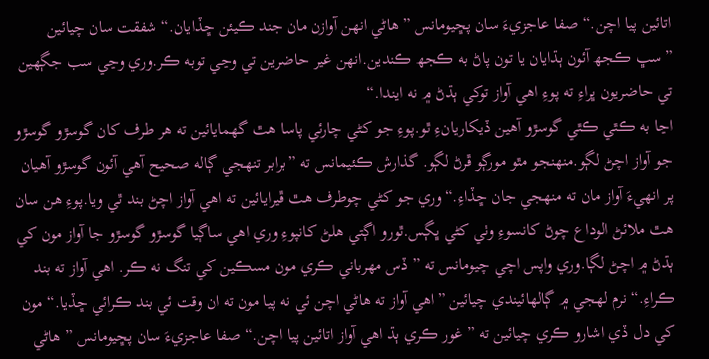اتائين پيا اچن.“ صفا عاجزيءَ سان پڇيومانس ” هاڻي انهن آوازن مان جند ڪيئن ڇڏايان.“ شفقت سان چيائين ”سڀ ڪجھ آئون ٻڌايان يا تون پاڻ به ڪجھ ڪندين.انهن غير حاضرين تي وڃي توبه ڪر.وري وڃي سب جڳهين تي حاضريون ڀراءِ ته پوءِ اهي آواز توکي ٻڌڻ ۾ نه ايندا.“
اڃا به ڪٿي ڪٿي گوسڙو آهين ڏيکاريانءِ ٿو.پوءِ جو کڻي چارئي پاسا هٿ گھمايائين ته هر طرف کان گوسڙو گوسڙو جو آواز اچڻ لڳو.منهنجو مٿو مورڳو ڦرڻ لڳو. گذارش ڪئيمانس ته ”برابر تنهجي ڳاله صحيح آهي آئون گوسڙو آهيان پر انهيءَ آواز مان ته منهجي جان ڇڏاءِ.“وري جو کڻي چوطرف هٿ ڦيرايائين ته اهي آواز اچڻ بند ٿي ويا.پوءِ هن سان هٿ ملائڻ الوداع چوڻ کانسوءِ وٺي کڻي ڀڳس.ٿورو اڳتي هلڻ کانپوءِ وري اهي ساڳيا گوسڙو گوسڙو جا آواز مون کي ٻڌڻ ۾ اچڻ لڳا.وري واپس اچي چيومانس ته ” ڏس مهرباني ڪري مون مسڪين کي تنگ نه ڪر. اهي آواز ته بند ڪراءِ.“ نرم لهجي ۾ ڳالهائيندي چيائين ”اهي آواز ته هاڻي اچن ئي نه پيا مون ته ان وقت ئي بند ڪرائي ڇڏيا.“ مون کي دل ڏي اشارو ڪري چيائين ته ”غور ڪري ٻڌ اهي آواز اتائين پيا اچن.“ صفا عاجزيءَ سان پڇيومانس ” هاڻي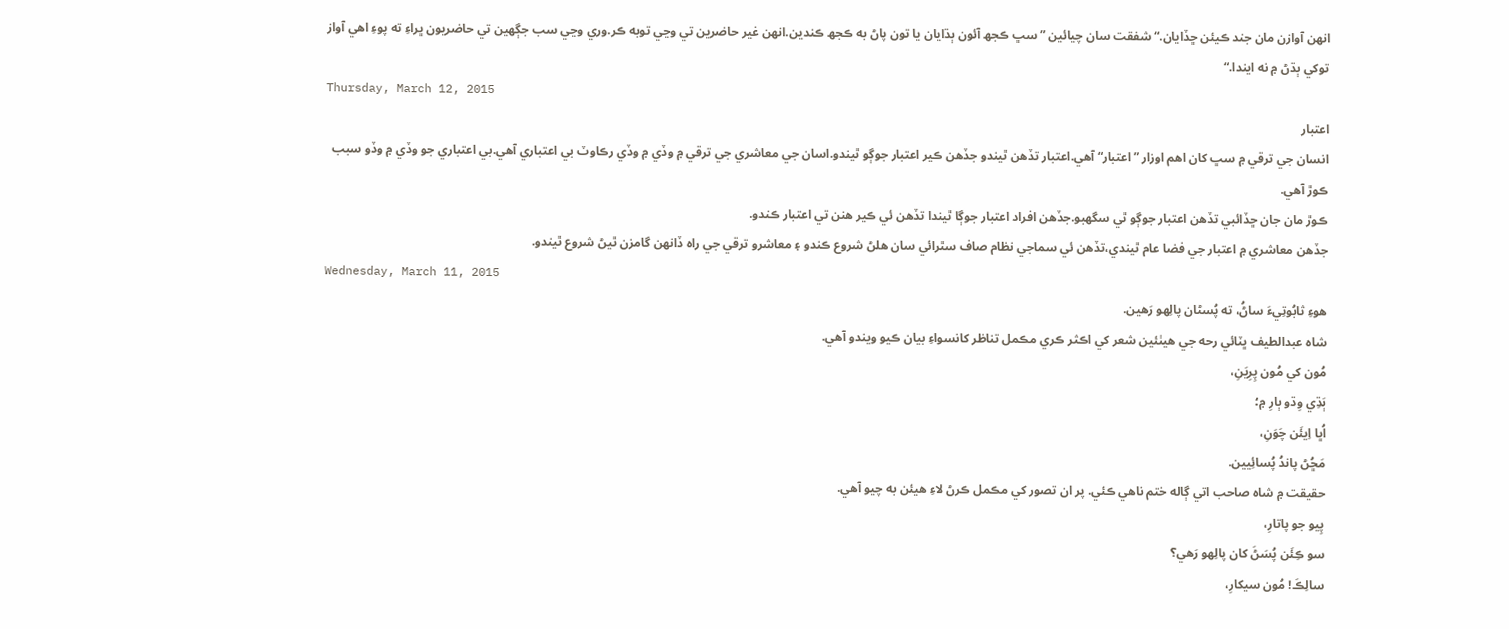انهن آوازن مان جند ڪيئن ڇڏايان.“ شفقت سان چيائين ”سڀ ڪجھ آئون ٻڌايان يا تون پاڻ به ڪجھ ڪندين.انهن غير حاضرين تي وڃي توبه ڪر.وري وڃي سب جڳهين تي حاضريون ڀراءِ ته پوءِ اهي آواز توکي ٻڌڻ ۾ نه ايندا.“
Thursday, March 12, 2015
اعتبار
انسان جي ترقي ۾ سڀ کان اهم اوزار ”اعتبار“ آهي.اعتبار تڏهن ٿيندو جڏهن ڪير اعتبار جوڳو ٿيندو.اسان جي معاشري جي ترقي ۾ وڏي ۾ وڏي رڪاوٽ بي اعتباري آهي.بي اعتباري جو وڏي ۾ وڏو سبب ڪوڙ آهي.
ڪوڙ مان جان ڇڏائبي تڏهن اعتبار جوڳو ٿي سگھبو.جڏهن افراد اعتبار جوڳا ٿيندا تڏهن ئي ڪير هنن تي اعتبار ڪندو.
جڏهن معاشري ۾ اعتبار جي فضا عام ٿيندي،تڏهن ئي سماجي نظام صاف سٿرائي سان هلڻ شروع ڪندو ۽ معاشرو ترقي جي راه ڏانهن گامزن ٿيڻ شروع ٿيندو.
Wednesday, March 11, 2015
هوءِ ثابُوتِيءَ ساڻُ، ته پُسڻان پالِهو رَهين.
شاه عبدالطيف ڀٽائي رحه جي هيٺئين شعر کي اڪثر ڪري مڪمل تناظر کانسواءِ بيان ڪيو ويندو آهي.
مُون کي مُون پِرِيَنِ،
ٻَڌِي وِڌو ٻارِ ۾؛
اُڀا اِيئَن چَوَنِ،
مَڇُڻ پاندُ پُسائِيين.
حقيقت ۾ شاه صاحب اتي ڳاله ختم ناهي ڪئي. پر ان تصور کي مڪمل ڪرڻ لاءِ هيئن به چيو آهي.
پِيو جو پاتارِ،
سو ڪِئَن پُسَڻَ کان پالِهو رَهي؟
سالِڪَ! مُون سيکارِ،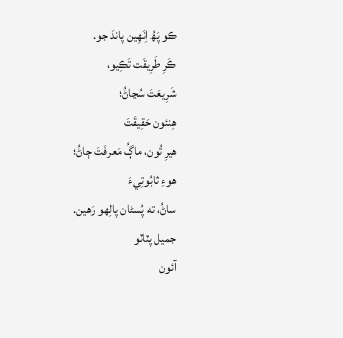ڪو پَھُ اِنَهِين پاندَ جو.
ڪَرِ طَرِيقَت تَڪِيو،
شَرِيعَتَ سُڃاڻُ؛
هِنئون حَقِيقَتَ
هيرِ تُون، ماڳُ مَعرفَتَ ڄاڻُ؛
هوءِ ثابُوتِيءَ
ساڻُ، ته پُسڻان پالِهو رَهين.
جميل پٽاٽو
آئون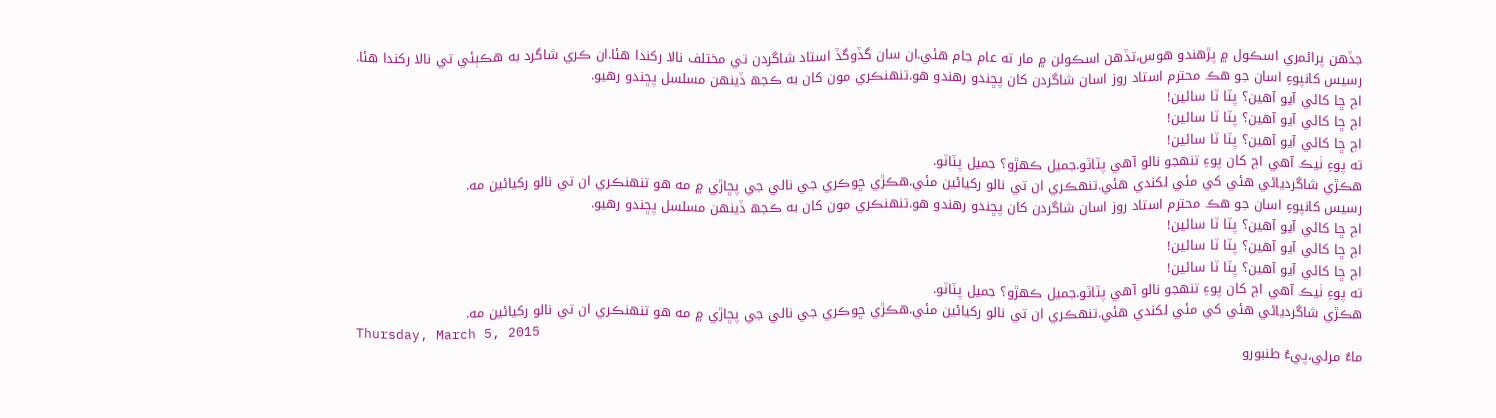جڏهن پرائمري اسڪول ۾ پڙهندو هوس،تڏهن اسڪولن ۾ مار ته عام جام هئي.ان سان گڏوگڏ استاد شاگردن تي مختلف نالا رکندا هئا.ان ڪري شاگرد به هڪٻئي تي نالا رکندا هئا.
رسيس کانپوءِ اسان جو هڪ محترم استاد روز اسان شاگردن کان پڇندو رهندو هو.تنهنڪري مون کان به ڪجھ ڏينهن مسلسل پڇندو رهيو.
اڄ ڇا کائي آيو آهين؟ پٽا ٽا سائين!
اڄ ڇا کائي آيو آهين؟ پٽا ٽا سائين!
اڄ ڇا کائي آيو آهين؟ پٽا ٽا سائين!
ته پوءِ ٺيڪ آهي اڄ کان پوءِ تنهجو نالو آهي پٽاٽو.جميل ڪهڙو؟ جميل پٽاٽو.
هڪڙي شاگردياڻي هئي کي مئي لکندي هئي.تنهڪري ان تي نالو رکيائين مئي.هڪڙي ڇوڪري جي نالي جي پڇاڙي ۾ مه هو تنهنڪري ان تي نالو رکيائين مه.
رسيس کانپوءِ اسان جو هڪ محترم استاد روز اسان شاگردن کان پڇندو رهندو هو.تنهنڪري مون کان به ڪجھ ڏينهن مسلسل پڇندو رهيو.
اڄ ڇا کائي آيو آهين؟ پٽا ٽا سائين!
اڄ ڇا کائي آيو آهين؟ پٽا ٽا سائين!
اڄ ڇا کائي آيو آهين؟ پٽا ٽا سائين!
ته پوءِ ٺيڪ آهي اڄ کان پوءِ تنهجو نالو آهي پٽاٽو.جميل ڪهڙو؟ جميل پٽاٽو.
هڪڙي شاگردياڻي هئي کي مئي لکندي هئي.تنهڪري ان تي نالو رکيائين مئي.هڪڙي ڇوڪري جي نالي جي پڇاڙي ۾ مه هو تنهنڪري ان تي نالو رکيائين مه.
Thursday, March 5, 2015
ماءُ مرلي،پيءُ طنبورو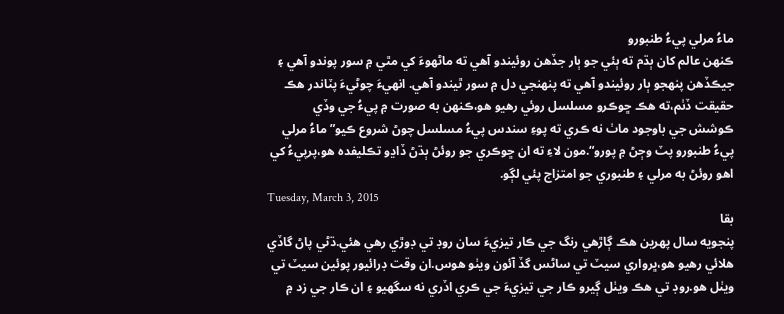ماءُ مرلي پيءُ طنبورو
ڪنهن عالم کان ٻڌم ته ٻئي جو ٻار جڏهن روئيندو آهي ته ماڻهوءَ کي مٿي ۾ سور پوندو آهي ۽ جيڪڏهن پنهجو ٻار روئيندو آهي ته پنهنجي دل ۾ سور ٿيندو آهي. انهيءَ چوڻيءَ پٽاندر هڪ حقيقت ڏٺم،ته هڪ ڇوڪرو مسلسل روئي رهيو هو،ڪنهن به صورت ۾ پيءُ جي وڏي ڪوشش جي باوجود ماٺ نه ڪري ته پوءِ سندس پيءُ مسلسل چوڻ شروع ڪيو”ماءُ مرلي پيءُ طنبورو پٽ وڄڻ ۾ پورو“.مون لاءِ ته ان ڇوڪري جو روئڻ ٻڌڻ ڏاڍو تڪليفده هو،پرپيءُ کي اهو روئڻ به مرلي ۽ طنبوري جو امتزاج پئي لڳو.
Tuesday, March 3, 2015
بقا
پنجويه سال پهرين هڪ ڳاڙهي رنگ جي ڪار تيزيءَ سان روڊ تي ڊوڙي رهي هئي.ڌڻي پاڻ گاڏي هلائي رهيو هو،ڀرواري سيٽ تي ساڻس گڏ آئون ويٺو هوس.ان وقت ڊرائيور پوئين سيٽ تي ويٺل هو.روڊ تي هڪ ويٺل ڳيرو ڪار جي تيزيءَ جي ڪري اڏري نه سگھيو ۽ ان ڪار جي زد ۾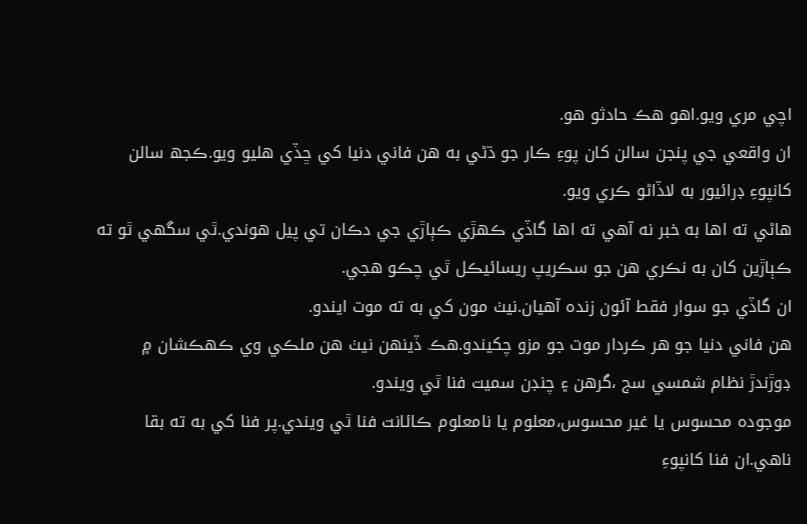اچي مري ويو.اهو هڪ حادثو هو.
ان واقعي جي پنجن سالن کان پوءِ ڪار جو ڌڻي به هن فاني دنيا کي ڇڏي هليو ويو.ڪجھ سالن کانپوءِ ڊرائيور به لاڏاڻو ڪري ويو.
هاڻي ته اها به خبر نه آهي ته اها گاڏي ڪهڙي ڪٻاڙي جي دڪان تي پيل هوندي.ٿي سگھي ٿو ته ڪٻاڙين کان به نڪري هن جو سڪريپ ريسائيڪل ٿي چڪو هجي.
ان گاڏي جو سوار فقط آئون زنده آهيان.نيٺ مون کي به ته موت ايندو.
هن فاني دنيا جو هر ڪردار موت جو مزو چکيندو.هڪ ڏينهن نيٺ هن ملڪي وي ڪهڪشان ۾ ڊوڙندڙ نظام شمسي سج ،گرهن ۽ چنڊن سميت فنا ٿي ويندو.
موجوده محسوس يا غير محسوس،معلوم يا نامعلوم ڪائانت فنا ٿي ويندي.پر فنا کي به ته بقا ناهي.ان فنا کانپوءِ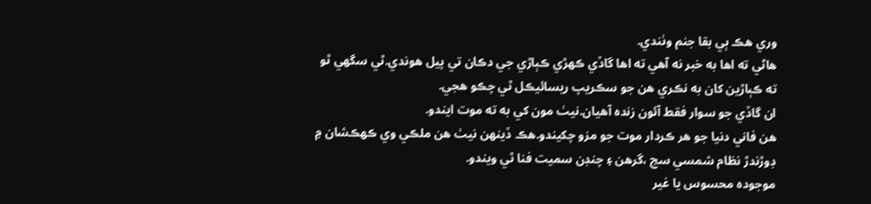وري هڪ ٻي بقا جنم وٺندي.
هاڻي ته اها به خبر نه آهي ته اها گاڏي ڪهڙي ڪٻاڙي جي دڪان تي پيل هوندي.ٿي سگھي ٿو ته ڪٻاڙين کان به نڪري هن جو سڪريپ ريسائيڪل ٿي چڪو هجي.
ان گاڏي جو سوار فقط آئون زنده آهيان.نيٺ مون کي به ته موت ايندو.
هن فاني دنيا جو هر ڪردار موت جو مزو چکيندو.هڪ ڏينهن نيٺ هن ملڪي وي ڪهڪشان ۾ ڊوڙندڙ نظام شمسي سج ،گرهن ۽ چنڊن سميت فنا ٿي ويندو.
موجوده محسوس يا غير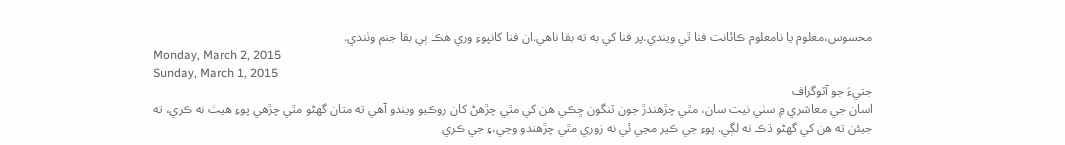محسوس،معلوم يا نامعلوم ڪائانت فنا ٿي ويندي.پر فنا کي به ته بقا ناهي.ان فنا کانپوءِ وري هڪ ٻي بقا جنم وٺندي.
Monday, March 2, 2015
Sunday, March 1, 2015
جتيءَ جو آٽوگراف
اسان جي معاشري ۾ سٺي نيت سان، مٿي چڙهندڙ جون ٽنگون ڇڪي هن کي مٿي چڙهڻ کان روڪيو ويندو آهي ته متان گھڻو مٿي چڙهي پوءِ هيٺ نه ڪري، ته جيئن ته هن کي گھڻو ڌڪ نه لڳي. پوءِ جي ڪير مڃي ئي نه زوري مٿي چڙهندو وڃي،۽ جي ڪري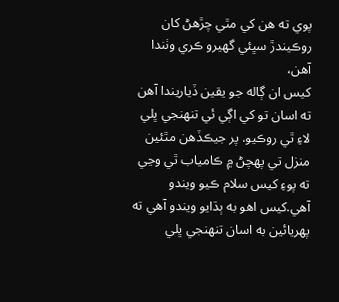پوي ته هن کي مٿي چڙهڻ کان روڪيندڙ سڀئي گھيرو ڪري وٺندا آهن،
کيس ان ڳاله جو يقين ڏياريندا آهن ته اسان تو کي اڳي ئي تنهنجي ڀلي لاءِ ٿي روڪيو. پر جيڪڏهن مٿئين منزل تي پهچڻ ۾ ڪامياب ٿي وڃي ته پوءِ کيس سلام ڪيو ويندو آهي.کيس اهو به ٻڌايو ويندو آهي ته پهريائين به اسان تنهنجي ڀلي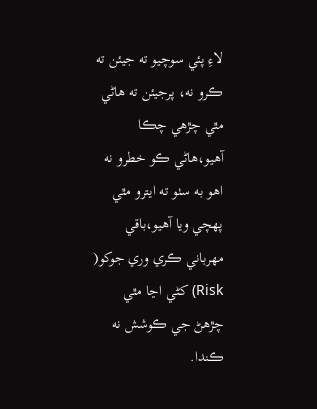لاءِ پئي سوچيو ته جيئن ته ڪرو نه، پرجيئن ته هاڻي مٿي چڙهي چڪا آهيو،هاڻي ڪو خطرو نه اهو به سٺو ته ايترو مٿي پهچي ويا آهيو،باقي مهرباني ڪري وري جوکو( Risk) کڻي اڃا مٿي چڙهڻ جي ڪوشش نه ڪندا.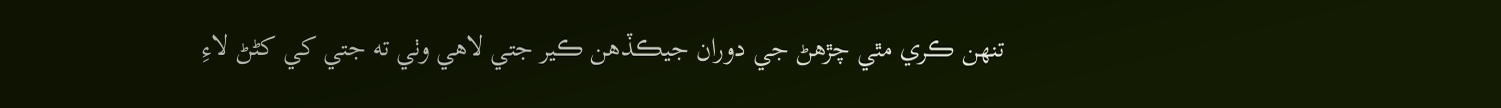تنهن ڪري مٿي چڙهڻ جي دوران جيڪڏهن ڪير جتي لاهي وٺي ته جتي کي کڻڻ لاءِ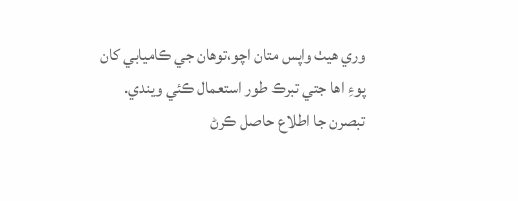وري هيٺ واپس متان اچو،توهان جي ڪاميابي کان پوءِ اها جتي تبرڪ طور استعمال ڪئي ويندي.
تبصرن جا اطلاع حاصل ڪرڻ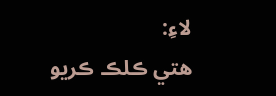لاءِ:
هتي ڪلڪ ڪريو